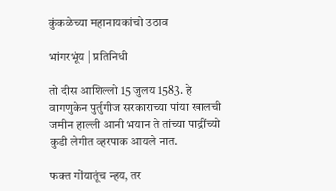कुंकळेच्या महानायकांचो उठाव

भांगरभूंय | प्रतिनिधी

तो दीस आशिल्लो 15 जुलय 1583. हे वागणुकेन पुर्तुगीज सरकाराच्या पांया खालची जमीन हाल्ली आनी भयान ते तांच्या पाद्रींच्यो कुडी लेगीत व्हरपाक आयले नात.

फक्त गोंयातूंच न्हय, तर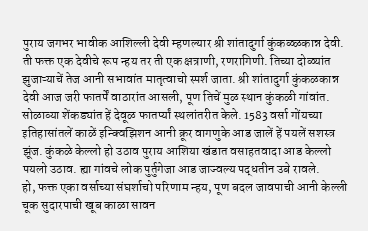पुराय जगभर भावीक आशिल्ली देवी म्हणल्यार श्री शांतादुर्गा कुंकळ्ळकान्न देवी. ती फक्त एक देवीचे रूप न्हय तर ती एक क्षत्राणी, रणरागिणी. तिच्या दोळ्यांत झुजाऱ्याचें तेज आनी सभावांत मातृत्वाचो स्पर्श जाता. श्री शांतादुर्गा कुंकळकान्न देवी आज जरी फातर्पें वाठारांत आसली, पूण तिचें मुळ स्थान कुंकळी गांवांत. सोळाव्या शेंकड्यांत हें देवूळ फातर्प्यां स्थलांतरीत केले. 1583 वर्सा गोंयच्या इतिहासांतलें काळें इन्क्विझिशन आनी क्रूर वागणुके आड जालें हें पयलें सशस्त्र झूंज. कुंकळे केल्लो हो उठाव पुराय आशिया खंडात वसाहतवादा आड केल्लो पयलो उठाव. ह्या गांवचे लोक पुर्तुगेजा आड जाज्वल्य पद्धतीन उबे रावले.
हो, फक्त एका वर्साच्या संघर्शाचो परिणाम न्हय, पूण बदल जावपाची आनी केल्ली चूक सुदारपाची खूब काळा सावन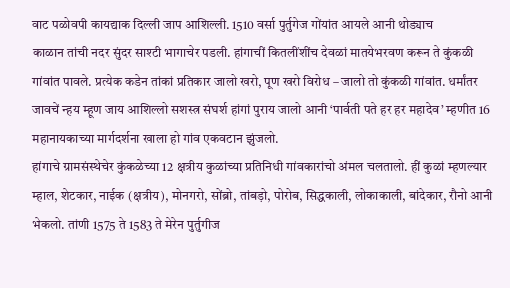वाट पळोवपी कायद्याक दिल्ली जाप आशिल्ली. 1510 वर्सा पुर्तुगेज गोंयांत आयले आनी थोड्याच
काळान तांची नदर सुंदर साश्टी भागाचेर पडली. हांगाचीं कितलींशींच देवळां मातयेभरवण करून ते कुंकळी गांवांत पावले. प्रत्येक कडेन तांकां प्रतिकार जालो खरो, पूण खरो विरोध – जालो तो कुंकळी गांवांत. धर्मांतर जावचें न्हय म्हूण जाय आशिल्लो सशस्त्र संघर्श हांगां पुराय जालो आनी ‘पार्वती पते हर हर महादेव’ म्हणीत 16 महानायकाच्या मार्गदर्शना खाला हो गांव एकवटान झुंजलो.
हांगाचे ग्रामसंस्थेचेर कुंकळेच्या 12 क्षत्रीय कुळांच्या प्रतिनिधी गांवकारांचो अंमल चलतालो. हीं कुळां म्हणल्यार म्हाल, शेटकार, नाईक (क्षत्रीय), मोनगरो, सोंब्रो, तांबड़ो, पोरोब, सिद्धकाली, लोकाकाली, बांदेकार, रौनो आनी भेकलो. तांणी 1575 ते 1583 ते मेरेन पुर्तुगीज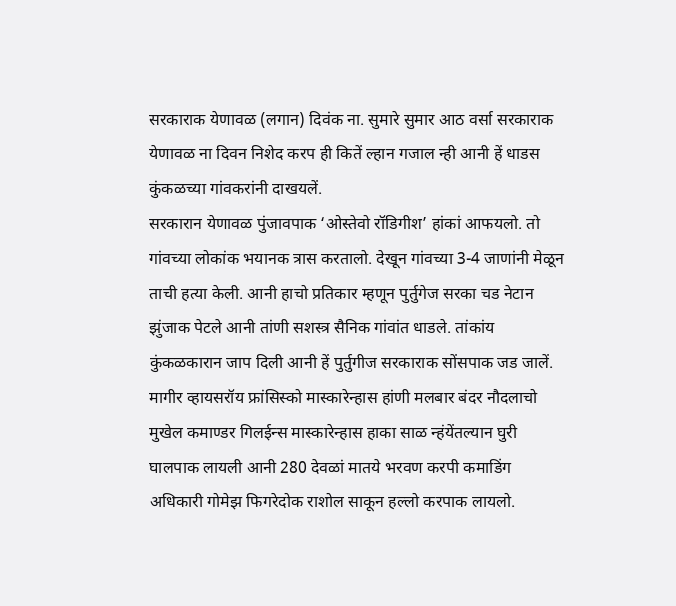सरकाराक येणावळ (लगान) दिवंक ना. सुमारे सुमार आठ वर्सा सरकाराक येणावळ ना दिवन निशेद करप ही कितें ल्हान गजाल न्ही आनी हें धाडस कुंकळच्या गांवकरांनी दाखयलें.
सरकारान येणावळ पुंजावपाक ‘ओस्तेवो रॉडिगीश’ हांकां आफयलो. तो गांवच्या लोकांक भयानक त्रास करतालो. देखून गांवच्या 3-4 जाणांनी मेळून ताची हत्या केली. आनी हाचो प्रतिकार म्हणून पुर्तुगेज सरका चड नेटान झुंजाक पेटले आनी तांणी सशस्त्र सैनिक गांवांत धाडले. तांकांय कुंकळकारान जाप दिली आनी हें पुर्तुगीज सरकाराक सोंसपाक जड जालें. मागीर व्हायसरॉय फ्रांसिस्को मास्कारेन्हास हांणी मलबार बंदर नौदलाचो मुखेल कमाण्डर गिलईन्स मास्कारेन्हास हाका साळ न्हंयेंतल्यान घुरी घालपाक लायली आनी 280 देवळां मातये भरवण करपी कमाडिंग अधिकारी गोमेझ फिगरेदोक राशोल साकून हल्लो करपाक लायलो.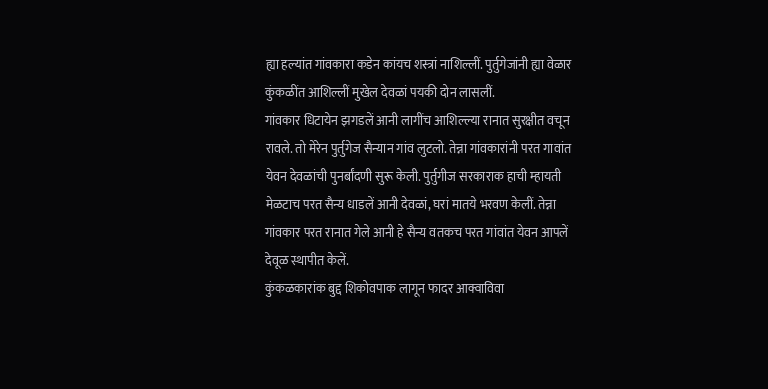ह्या हल्यांत गांवकारा कडेन कांयच शस्त्रां नाशिल्लीं. पुर्तुगेजांनी ह्या वेळार कुंकळींत आशिल्लीं मुखेल देवळां पयकी दोन लासलीं.
गांवकार धिटायेन झगडलें आनी लागींच आशिल्ल्या रानात सुरक्षीत वचून रावले. तो मेरेन पुर्तुगेज सैन्यान गांव लुटलो. तेन्ना गांवकारांनी परत गावांत येवन देवळांची पुनर्बांदणी सुरू केली. पुर्तुगीज सरकाराक हाची म्हायती मेळटाच परत सैन्य धाडलें आनी देवळां, घरां मातये भरवण केलीं. तेन्ना गांवकार परत रानात गेले आनी हे सैन्य वतकच परत गांवांत येवन आपलें देवूळ स्थापीत केलें.
कुंकळकारांक बुद्द शिकोवपाक लागून फादर आक्वाविवा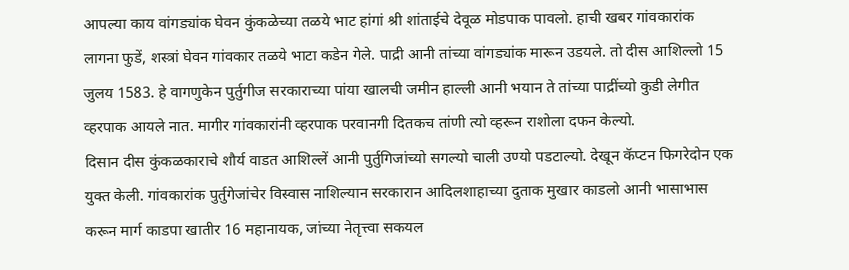आपल्या काय वांगड्यांक घेवन कुंकळेच्या तळये भाट हांगां श्री शांताईचे देवूळ मोडपाक पावलो. हाची खबर गांवकारांक लागना फुडें, शस्त्रां घेवन गांवकार तळये भाटा कडेन गेले. पाद्री आनी तांच्या वांगड्यांक मारून उडयले. तो दीस आशिल्लो 15 जुलय 1583. हे वागणुकेन पुर्तुगीज सरकाराच्या पांया खालची जमीन हाल्ली आनी भयान ते तांच्या पाद्रींच्यो कुडी लेगीत व्हरपाक आयले नात. मागीर गांवकारांनी व्हरपाक परवानगी दितकच तांणी त्यो व्हरून राशोला दफन केल्यो.
दिसान दीस कुंकळकाराचे शौर्य वाडत आशिल्लें आनी पुर्तुगिजांच्यो सगल्यो चाली उण्यो पडटाल्यो. देखून कॅप्टन फिगरेदोन एक युक्त केली. गांवकारांक पुर्तुगेजांचेर विस्वास नाशिल्यान सरकारान आदिलशाहाच्या दुताक मुखार काडलो आनी भासाभास करून मार्ग काडपा खातीर 16 महानायक, जांच्या नेतृत्त्वा सकयल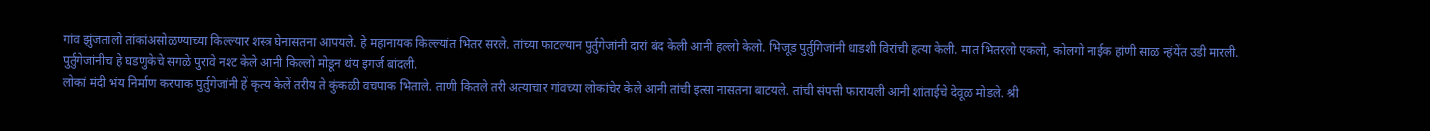गांव झुंजतालो तांकांअसोळण्याच्या किल्ल्यार शस्त्र घेनासतना आपयले. हे महानायक किल्ल्यांत भितर सरले. तांच्या फाटल्यान पुर्तुगेजांनी दारां बंद केली आनी हल्लो केलो. भिजूड पुर्तुगिजांनी धाडशी विरांची हत्या केली. मात भितरलो एकलो, कोलगो नाईक हांणी साळ न्हंयेंत उडी मारली. पुर्तुगेजांनीच हे घडणुकेचे सगळे पुरावे नश्ट केले आनी किल्लो मोडून थंय इगर्ज बांदली.
लोकां मंदी भंय निर्माण करपाक पुर्तुगेजांनी हें कृत्य केलें तरीय ते कुंकळी वचपाक भिताले. ताणी कितले तरी अत्याचार गांवच्या लोकांचेर केले आनी तांची इत्सा नासतना बाटयले. तांची संपत्ती फारायली आनी शांताईचे देवूळ मोडले. श्री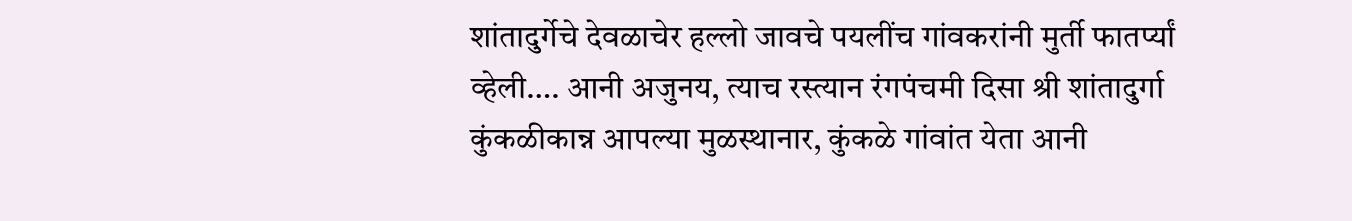शांतादुर्गेचे देवळाचेर हल्लो जावचे पयलींच गांवकरांनी मुर्ती फातर्प्यां व्हेली…. आनी अजुनय, त्याच रस्त्यान रंगपंचमी दिसा श्री शांतादुर्गा कुंकळीकान्न आपल्या मुळस्थानार, कुंकळे गांवांत येता आनी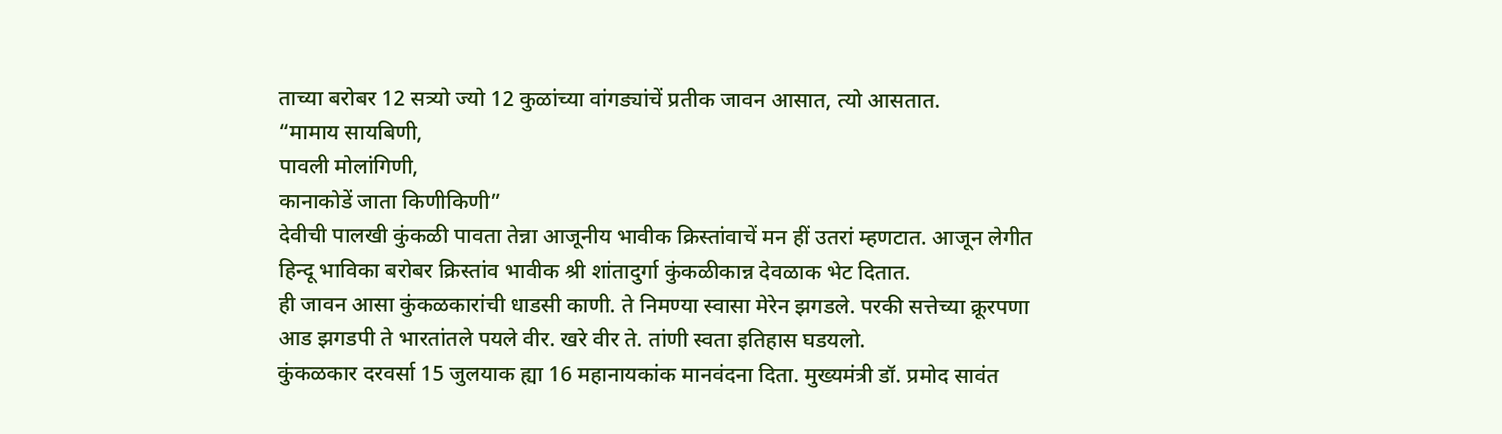ताच्या बरोबर 12 सत्र्यो ज्यो 12 कुळांच्या वांगड्यांचें प्रतीक जावन आसात, त्यो आसतात.
“मामाय सायबिणी,
पावली मोलांगिणी,
कानाकोडें जाता किणीकिणी”
देवीची पालखी कुंकळी पावता तेन्ना आजूनीय भावीक क्रिस्तांवाचें मन हीं उतरां म्हणटात. आजून लेगीत हिन्दू भाविका बरोबर क्रिस्तांव भावीक श्री शांतादुर्गा कुंकळीकान्न देवळाक भेट दितात.
ही जावन आसा कुंकळकारांची धाडसी काणी. ते निमण्या स्वासा मेरेन झगडले. परकी सत्तेच्या क्रूरपणा आड झगडपी ते भारतांतले पयले वीर. खरे वीर ते. तांणी स्वता इतिहास घडयलो.
कुंकळकार दरवर्सा 15 जुलयाक ह्या 16 महानायकांक मानवंदना दिता. मुख्यमंत्री डॉ. प्रमोद सावंत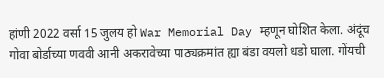हांणी 2022 वर्सा 15 जुलय हो War Memorial Day म्हणून घोशित केला. अंदूंच गोवा बोर्डाच्या णववी आनी अकरावेच्या पाठ्यक्रमांत ह्या बंडा वयलो धडो घाला. गोंयची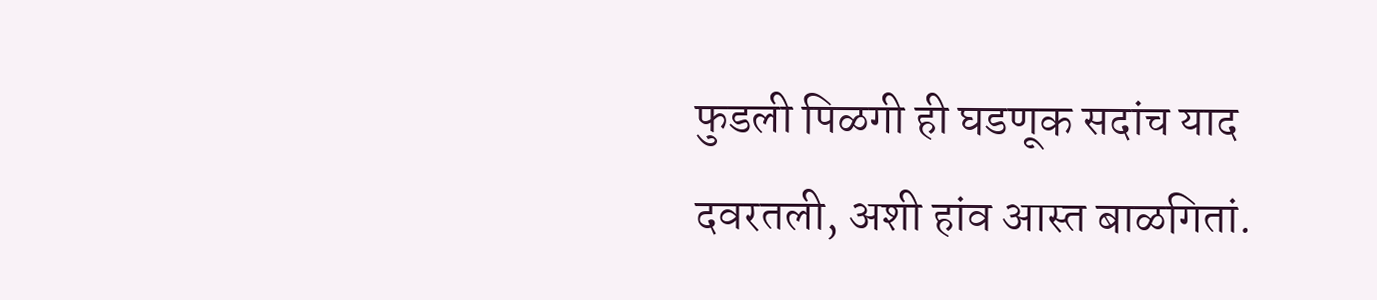फुडली पिळगी ही घडणूक सदांच याद दवरतली, अशी हांव आस्त बाळगितां.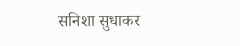सनिशा सुधाकर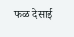फळ देसाई